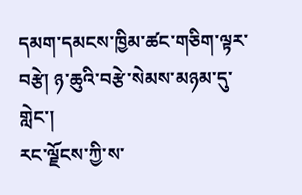དམག་དམངས་ཁྱིམ་ཚང་གཅིག་ལྟར་བརྩེ། ཉ་ཆུའི་བརྩེ་སེམས་མཉམ་དུ་གླེང་།
རང་ལྗོངས་ཀྱི་ས་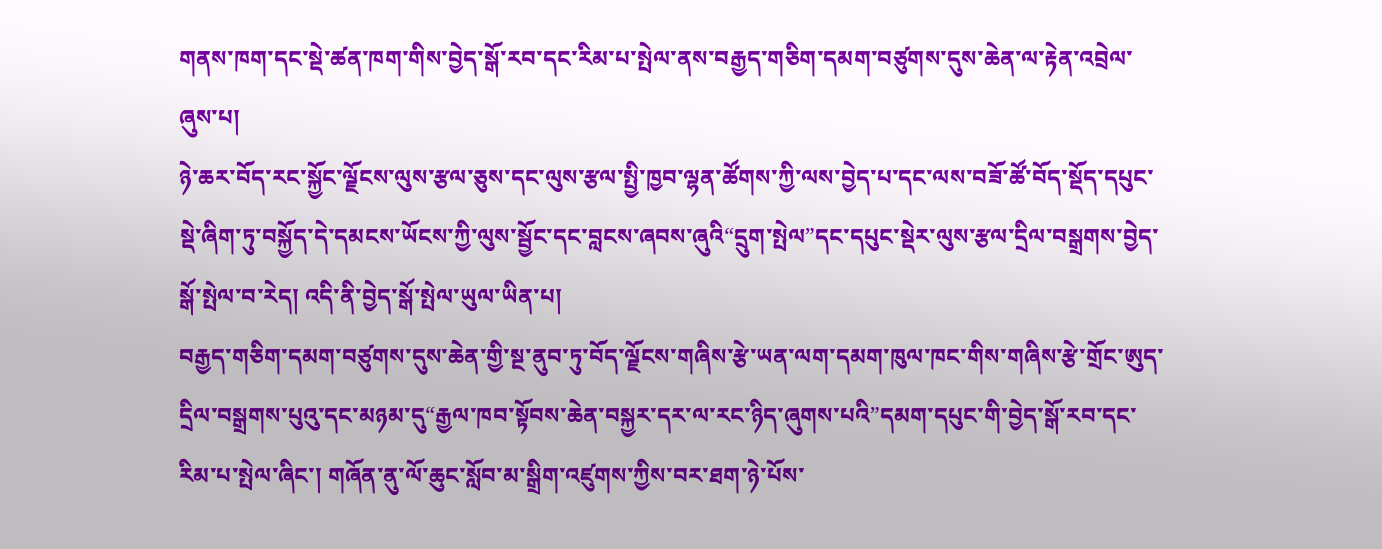གནས་ཁག་དང་སྡེ་ཚན་ཁག་གིས་བྱེད་སྒོ་རབ་དང་རིམ་པ་སྤེལ་ནས་བརྒྱད་གཅིག་དམག་བཙུགས་དུས་ཆེན་ལ་རྟེན་འབྲེལ་ཞུས་པ།
ཉེ་ཆར་བོད་རང་སྐྱོང་ལྗོངས་ལུས་རྩལ་ཅུས་དང་ལུས་རྩལ་སྤྱི་ཁྱབ་ལྷན་ཚོགས་ཀྱི་ལས་བྱེད་པ་དང་ལས་བཟོ་ཚོ་བོད་སྡོད་དཔུང་སྡེ་ཞིག་ཏུ་བསྐྱོད་དེ་དམངས་ཡོངས་ཀྱི་ལུས་སྦྱོང་དང་བླངས་ཞབས་ཞུའི“དྲུག་སྤེལ”དང་དཔུང་སྡེར་ལུས་རྩལ་དྲིལ་བསྒྲགས་བྱེད་སྒོ་སྤེལ་བ་རེད། འདི་ནི་བྱེད་སྒོ་སྤེལ་ཡུལ་ཡིན་པ།
བརྒྱད་གཅིག་དམག་བཙུགས་དུས་ཆེན་གྱི་སྔ་ནུབ་ཏུ་བོད་ལྗོངས་གཞིས་རྩེ་ཡན་ལག་དམག་ཁུལ་ཁང་གིས་གཞིས་རྩེ་གྲོང་ཨུད་དྲིལ་བསྒྲགས་པུའུ་དང་མཉམ་དུ“རྒྱལ་ཁབ་སྟོབས་ཆེན་བསྐྱར་དར་ལ་རང་ཉིད་ཞུགས་པའི”དམག་དཔུང་གི་བྱེད་སྒོ་རབ་དང་རིམ་པ་སྤེལ་ཞིང་། གཞོན་ནུ་ལོ་ཆུང་སློབ་མ་སྒྲིག་འཛུགས་ཀྱིས་བར་ཐག་ཉེ་པོས་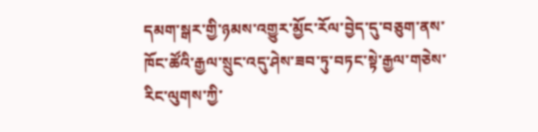དམག་སྒར་གྱི་ཉམས་འགྱུར་མྱོང་རོལ་བྱེད་དུ་བཅུག་ནས་ཁོང་ཚོའི་རྒྱལ་སྲུང་འདུ་ཤེས་ཟབ་ཏུ་བཏང་སྟེ་རྒྱལ་གཅེས་རིང་ལུགས་ཀྱི་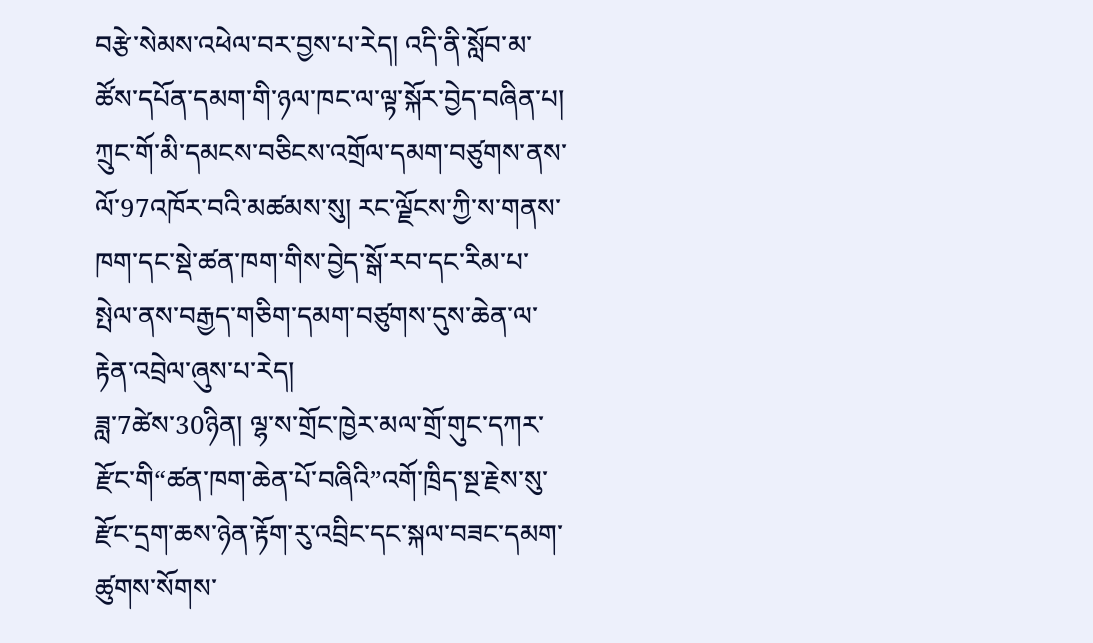བརྩེ་སེམས་འཕེལ་བར་བྱས་པ་རེད། འདི་ནི་སློབ་མ་ཚོས་དཔོན་དམག་གི་ཉལ་ཁང་ལ་ལྟ་སྐོར་བྱེད་བཞིན་པ།
ཀྲུང་གོ་མི་དམངས་བཅིངས་འགྲོལ་དམག་བཙུགས་ནས་ལོ་97འཁོར་བའི་མཚམས་སུ། རང་ལྗོངས་ཀྱི་ས་གནས་ཁག་དང་སྡེ་ཚན་ཁག་གིས་བྱེད་སྒོ་རབ་དང་རིམ་པ་སྤེལ་ནས་བརྒྱད་གཅིག་དམག་བཙུགས་དུས་ཆེན་ལ་རྟེན་འབྲེལ་ཞུས་པ་རེད།
ཟླ་7ཚེས་30ཉིན། ལྷ་ས་གྲོང་ཁྱེར་མལ་གྲོ་གུང་དཀར་རྫོང་གི“ཚན་ཁག་ཆེན་པོ་བཞིའི”འགོ་ཁྲིད་སྔ་རྗེས་སུ་རྫོང་དྲག་ཆས་ཉེན་རྟོག་རུ་འབྲིང་དང་སྐལ་བཟང་དམག་ཚུགས་སོགས་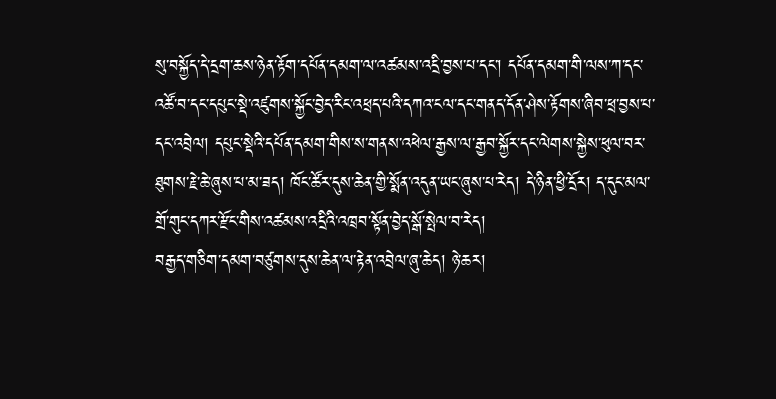སུ་བསྐྱོད་དེ་དྲག་ཆས་ཉེན་རྟོག་དཔོན་དམག་ལ་འཚམས་འདྲི་བྱས་པ་དང་། དཔོན་དམག་གི་ལས་ཀ་དང་འཚོ་བ་དང་དཔུང་སྡེ་འཛུགས་སྐྱོང་བྱེད་རིང་འཕྲད་པའི་དཀའ་ངལ་དང་གནད་དོན་ཤེས་རྟོགས་ཞིབ་ཕྲ་བྱས་པ་དང་འབྲེལ། དཔུང་སྡེའི་དཔོན་དམག་གིས་ས་གནས་འཕེལ་རྒྱས་ལ་རྒྱབ་སྐྱོར་དང་ལེགས་སྐྱེས་ཕུལ་བར་ཐུགས་རྗེ་ཆེ་ཞུས་པ་མ་ཟད། ཁོང་ཚོར་དུས་ཆེན་གྱི་སྨོན་འདུན་ཡང་ཞུས་པ་རེད། དེ་ཉིན་ཕྱི་དྲོར། ད་དུང་མལ་གྲོ་གུང་དཀར་རྫོང་གིས་འཚམས་འདྲིའི་འཁྲབ་སྟོན་བྱེད་སྒོ་སྤེལ་བ་རེད།
བརྒྱད་གཅིག་དམག་བཙུགས་དུས་ཆེན་ལ་རྟེན་འབྲེལ་ཞུ་ཆེད། ཉེ་ཆར།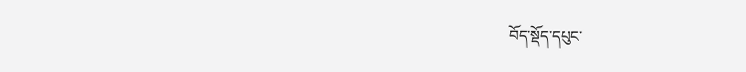བོད་སྡོད་དཔུང་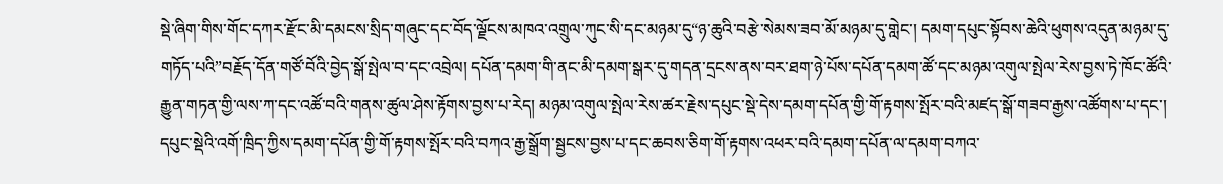སྡེ་ཞིག་གིས་གོང་དཀར་རྫོང་མི་དམངས་སྲིད་གཞུང་དང་བོད་ལྗོངས་མཁའ་འགྲུལ་ཀུང་སི་དང་མཉམ་དུ“ཉ་ཆུའི་བརྩེ་སེམས་ཟབ་མོ་མཉམ་དུ་གླེང་། དམག་དཔུང་སྟོབས་ཆེའི་ཕུགས་འདུན་མཉམ་དུ་གཏོད་པའི”བརྗོད་དོན་གཙོ་བོའི་བྱེད་སྒོ་སྤེལ་བ་དང་འབྲེལ། དཔོན་དམག་གི་ནང་མི་དམག་སྒར་དུ་གདན་དྲངས་ནས་བར་ཐག་ཉེ་པོས་དཔོན་དམག་ཚོ་དང་མཉམ་འགུལ་སྤེལ་རེས་བྱས་ཏེ་ཁོང་ཚོའི་རྒྱུན་གཏན་གྱི་ལས་ཀ་དང་འཚོ་བའི་གནས་ཚུལ་ཤེས་རྟོགས་བྱས་པ་རེད། མཉམ་འགུལ་སྤེལ་རེས་ཚར་རྗེས་དཔུང་སྡེ་དེས་དམག་དཔོན་གྱི་གོ་རྟགས་སྤོར་བའི་མཛད་སྒོ་གཟབ་རྒྱས་འཚོགས་པ་དང་། དཔུང་སྡེའི་འགོ་ཁྲིད་ཀྱིས་དམག་དཔོན་གྱི་གོ་རྟགས་སྤོར་བའི་བཀའ་རྒྱ་སྒྲོག་སྦྱངས་བྱས་པ་དང་ཆབས་ཅིག་གོ་རྟགས་འཕར་བའི་དམག་དཔོན་ལ་དམག་བཀའ་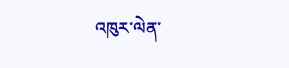འཁུར་ལེན་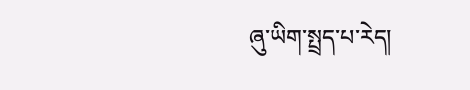ཞུ་ཡིག་སྤྲད་པ་རེད།